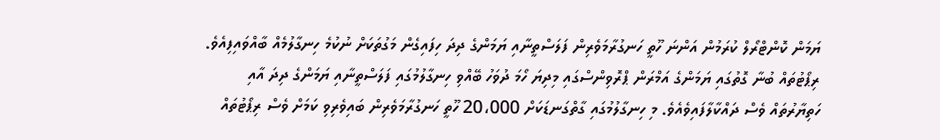ޔަމަން ކޮންޓްރޯލް ކުރަމުން އަންނަ ހޫތީ ހަނގުރާމަވެރިން ފަލަސްތީނާއި ޔަމަންގެ ދިދަ ހިފައިގެން މަގުތަކަށް ނުކުމެ ހިނގާލުމެއް ބާއްވައިފިއެވެ.
ރިޕޯޓުތައް ބުނާ ގޮތުގައި ޔަމަންގެ އަމްރަން ޕްރޮވިންސްގައި މިދިޔަ ހޯމަ ދުވަހު ބޭއްވި ހިނގާލުމުގައި ފަލަސްތީނާއި ޔަމަންގެ ދިދަ އާއި ހަތިޔާރުތައް ވެސް ދައްކާލާފައިވެއެވެ. މި ހިނގާލުމުގައި ގާތްގަނޑަކަށް 20،000 ހޫތީ ހަނގުރާމަވެރިން ބައިވެރިވި ކަމަށް ވެސް ރިޕޯޓުތައް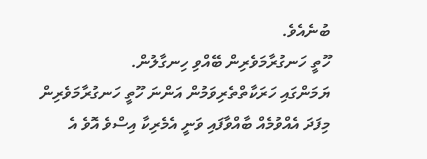ބުނެއެވެ.
ހޫތީ ހަނގުރާމަވެރިން ބޭއްވި ހިނގާލުން.
ޔަމަންގައި ހަރަކާތްތެރިވަމުން އަންނަ ހޫތީ ހަނގުރާމަވެރިން މިފަދަ އެއްވުމެއް ބާއްވާފައި ވަނީ އެމެރިކާ އިސްވެ އޮވެ އެ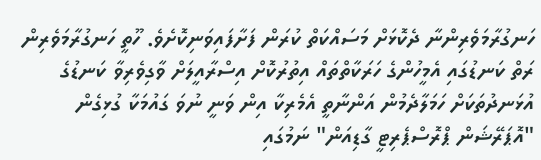ހަނގުރާމަވެރިންނާ ދެކޮޅަށް މަސައްކަތް ކުރަން ފަށާފައިވަނިކޮށެވެ. ހޫތީ ހަނގުރާމަވެރިން ރަތް ކަނޑުގައި އެމީހުންގެ ހަރަކާތްތައް އިތުރުކޮށް އިސްރާއީލަށް ވާގިވެރިވާ ކަނޑުގެ އުޅަނދުތަކަށް ހަމަލާދެމުން އަންނާތީ އެމެރިކާ އިން ވަނީ ނުވަ ގައުމަކާ ގުޅިގެން "އޮޕަރޭޝަން ޕްރޮސްޕެރިޓީ ގާޑިއަން" ނަމުގައި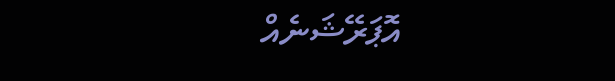އޮޕަރޭޝަނެއް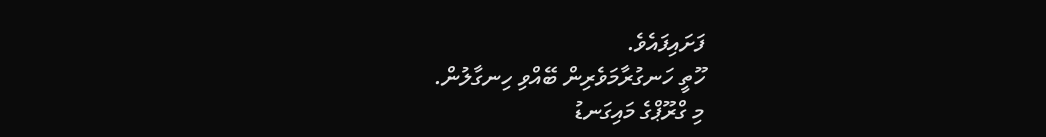ފަށައިފައެވެ.
ހޫތީ ހަނގުރާމަވެރިން ބޭއްވި ހިނގާލުން.
މި ގްރޫޕްގެ މައިގަނޑު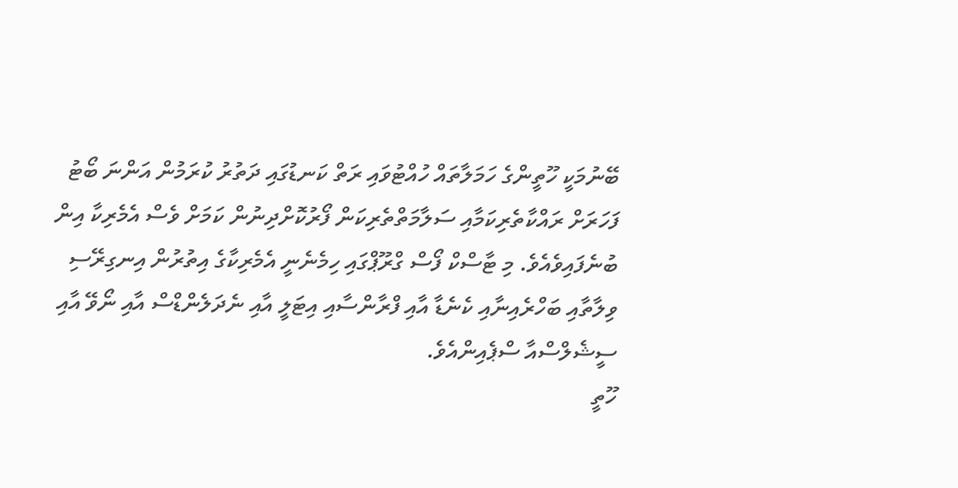ބޭނުމަކީ ހޫތީންގެ ހަމަލާތައް ހުއްޓުވައި ރަތް ކަނޑުގައި ދަތުރު ކުރަމުން އަންނަ ބޯޓު ފަހަރަށް ރައްކާތެރިކަމާއި ސަލާމަތްތެރިކަން ފޯރުކޮށްދިނުން ކަމަށް ވެސް އެމެރިކާ އިން ބުނެފައިވެއެވެ. މި ޓާސްކް ފޯސް ގްރޫޕްގައި ހިމެނެނީ އެމެރިކާގެ އިތުރުން އިނގިރޭސި ވިލާތާއި ބަހްރެއިނާއި ކެނެޑާ އާއި ފްރާންސާއި އިޓަލީ އާއި ނެދަލެންޑްސް އާއި ނޯވޭ އާއި ސީޝެލްސްއާ ސްޕެއިންއެވެ.
ހޫތީ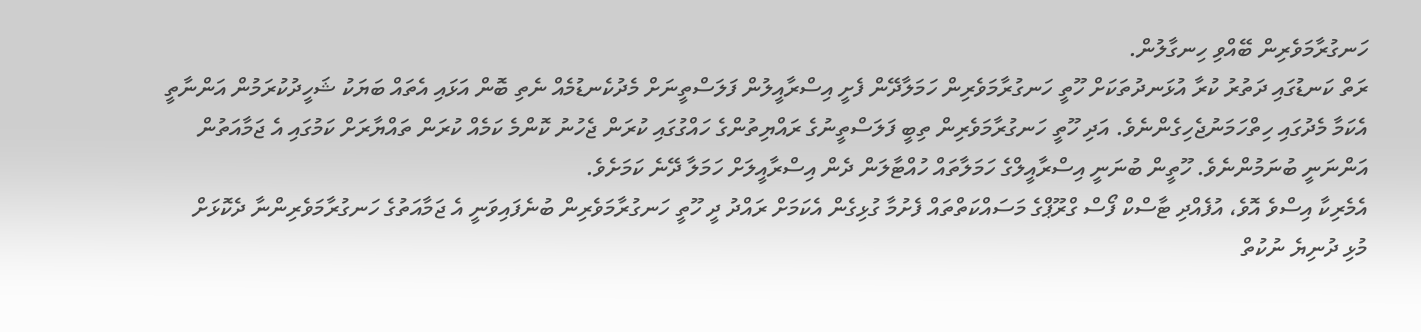ހަނގުރާމަވެރިން ބޭއްވި ހިނގާލުން.
ރަތް ކަނޑުގައި ދަތުރު ކުރާ އުޅަނދުތަކަށް ހޫތީ ހަނގުރާމަވެރިން ހަމަލާދޭން ފެށީ އިސްރާއީލުން ފަލަސްތީނަށް މެދުކެނޑުމެއް ނެތި ބޮން އަޅައި އެތައް ބަޔަކު ޝަހީދުކުރަމުން އަންނާތީ އެކަމާ މެދުގައި ހިތްހަމަނުޖެހިގެންނެވެ. އަދި ހޫތީ ހަނގުރާމަވެރިން ތިބީ ފަލަސްތީނުގެ ރައްޔިތުންގެ ހައްގުގައި ކުރަން ޖެހުނު ކޮންމެ ކަމެއް ކުރަން ތައްޔާރަށް ކަމުގައި އެ ޖަމާއަތުން އަންނަނީ ބުނަމުންނެވެ. ހޫތީން ބުނަނީ އިސްރާއީލްގެ ހަމަލާތައް ހުއްޓާލަން ދެން އިސްރާއީލަށް ހަމަލާ ދޭނެ ކަމަށެވެ.
އެމެރިކާ އިސްވެ އޮވެ، އުފެއްދި ޓާސްކް ފޯސް ގްރޫޕްގެ މަސައްކަތްތައް ފެށުމާ ގުޅިގެން އެކަމަށް ރައްދު ދީ ހޫތީ ހަނގުރާމަވެރިން ބުނެފައިވަނީ އެ ޖަމާއަތުގެ ހަނގުރާމަވެރިންނާ ދެކޮޅަށް މުޅި ދުނިޔެ ނުކުތް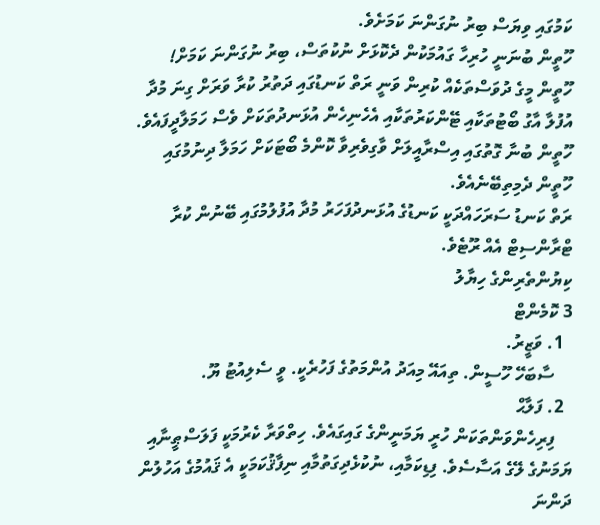ކަމުގައި ވިޔަސް ބިރު ނުގަންނަ ކަމަށެވެ.
ހޫތީން ބުނަނީ ހުރިހާ ގައުމަކުން ދެކޮޅަށް ނުކުތަސް، ބިރު ނުގަންނަ ކަމަށް!
ހޫތީން މީގެ ދުވަސްތަކެއް ކުރިން ވަނީ ރަތް ކަނޑުގައި ދަތުރު ކުރާ ވަރަށް ގިނަ މުދާ އުފުލާ އާގު ބޯޓުތަކާއި ޓޭންކަރުތަކާއި އެހެނިހެން އުޅަނދުތަކަށް ވެސް ހަމަލާދީފައެވެ. ހޫތީން ބުނާ ގޮތުގައި އިސްރާއީލަށް ވާގިވެރިވާ ކޮންމެ ބޯޓަކަށް ހަމަލާ ދިނުމުގައި ހޫތީން ދެމިތިބޭނެއެވެ.
ރަތް ކަނޑު ސަރަހައްދަކީ ކަނޑުގެ އުޅަނދުފަހަރު މުދާ އުފުލުމުގައި ބޭނުން ކުރާ ޓްރާންސިޓް އެއް ރޫޓެވެ.
ކިޔުންތެރިންގެ ހިޔާލު
3 ކޮމެންޓް
  1. ވަޒީރު.
    ސާބަހޭ ހޫސީން. ތިއައޭ މިއަދު އުންމަތުގެ ފަހުރެކީ. ވީ ސެލިއުޓު ޔޫ.
  2. ފަލާޙް
    ފިރިހެންވަންތަކަން ހުރީ ޔަމަނީންގެ ގައިގައެވެ. ހިތްވަރާ ކެރުމަކީ ފަލަސްޠީނާއި ޔަމަނުގެ ލޭގެ އަސާސެވެ. ފިޑިކަމާއި، ނުކުޅެދިގަތުމާއި ނިފާޤުކަމަކީ އެ ޤައުމުގެ އަހުލުން ދަންނަ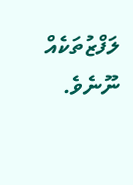ލަފްޒުތަކެއް ނޫނެވެ.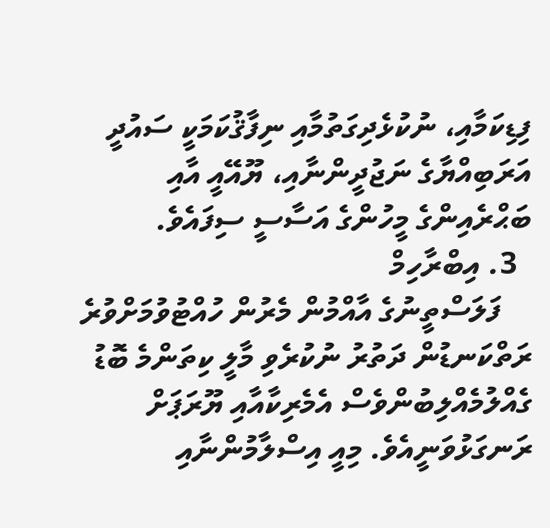ފިޑިކަމާއި، ނުކުޅެދިގަތުމާއި ނިފާޤުކަމަކީ ސައުދީ އަރަބިއްޔާގެ ނަޖުދީންނާއި، ޔޫއޭއީ އާއި ބަޙްރެއިންގެ މީހުންގެ އަސާސީ ސިފައެވެ.
  3. އިބްރާހިމް
    ފަލަސްތީނުގެ އާއްމުން މެރުން ހުއްޓުވުމަށްވުރެ ރަތްކަނޑުން ދަތުރު ނުކުރެވި މާލީ ކިތަންމެ ބޮޑު ގެއްލުމެއްލިބުންވެސް އެމެރިކާއާއި ޔޫރަޕަށް ރަނގަޅުވަނީއެވެ. މިއީ އިސްލާމުންނާއި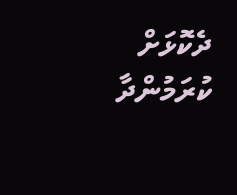ދެކޮޅަށް ކުރަމުންދާ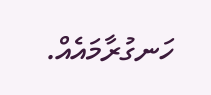ހަނގުރާމައެއް.